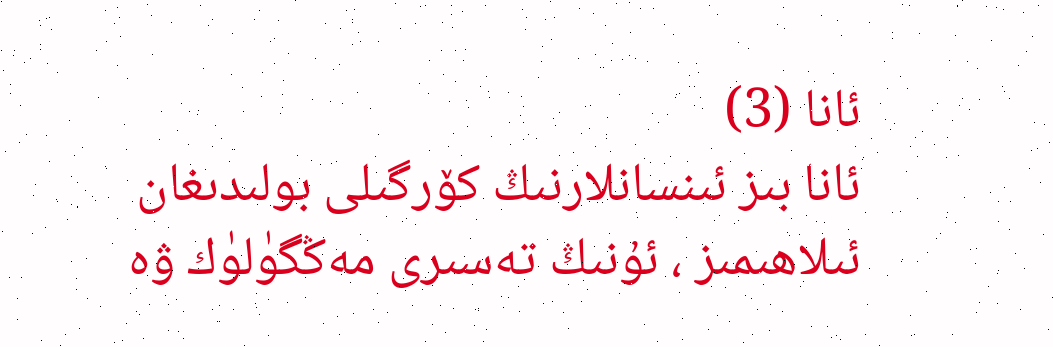ئانا (3)
ئانا بىز ئىنسانلارنىڭ كۆرگىلى بولىدىغان ئىلاھىمىز ، ئۇنىڭ تەسىرى مەڭگۈلۈك ۋە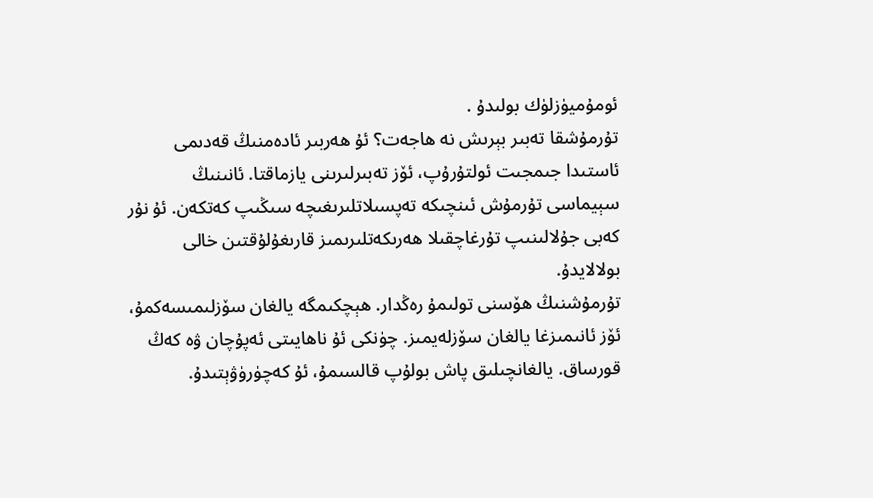ئومۇميۈزلۈك بولىدۇ .
تۇرمۇشقا تەبىر بېرىش نە ھاجەت؟ ئۇ ھەربىر ئادەمنىڭ قەدىمى ئاستىدا جىمجىت ئولتۇرۇپ، ئۆز تەبىرلىرىنى يازماقتا. ئانىنىڭ سېيماسى تۇرمۇش ئىنچىكە تەپسىلاتلىرىغىچە سىڭىپ كەتكەن. ئۇ نۇر كەبى جۇلالىنىپ تۇرغاچقىلا ھەرىكەتلىرىمىز قارىغۇلۇقتىن خالى بولالايدۇ.
تۇرمۇشنىڭ ھۆسنى تولىمۇ رەڭدار. ھېچكىمگە يالغان سۆزلىمىسەكمۇ، ئۆز ئانىمىزغا يالغان سۆزلەيمىز. چۈنكى ئۇ ناھايىتى ئەپۇچان ۋە كەڭ قورساق. يالغانچىلىق پاش بولۇپ قالسىمۇ، ئۇ كەچۈرۈۋېتىدۇ.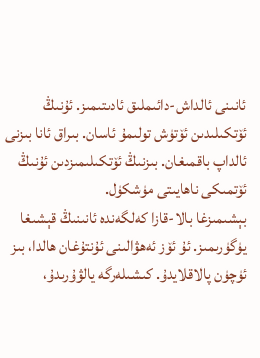ئانىنى ئالداش-دائىملىق ئادىتىمىز. ئۇنىڭ ئۆتكىلىدىن ئۆتۈش تولىمۇ ئاسان. بىراق ئانا بىزنى ئالداپ باقمىغان. بىزنىڭ ئۆتكىلىمىزدىن ئۇنىڭ ئۆتمىكى ناھايىتى مۈشكۈل.
بېشىمىزغا بالا-قازا كەلگەندە ئانىنىڭ قېشىغا يۈگۈرىمىز. ئۇ ئۆز ئەھۋالىنى ئۇنتۇغان ھالدا، بىز ئۈچۈن پالاقلايدۇ. كىشىلەرگە يالۋۇرىدۇ،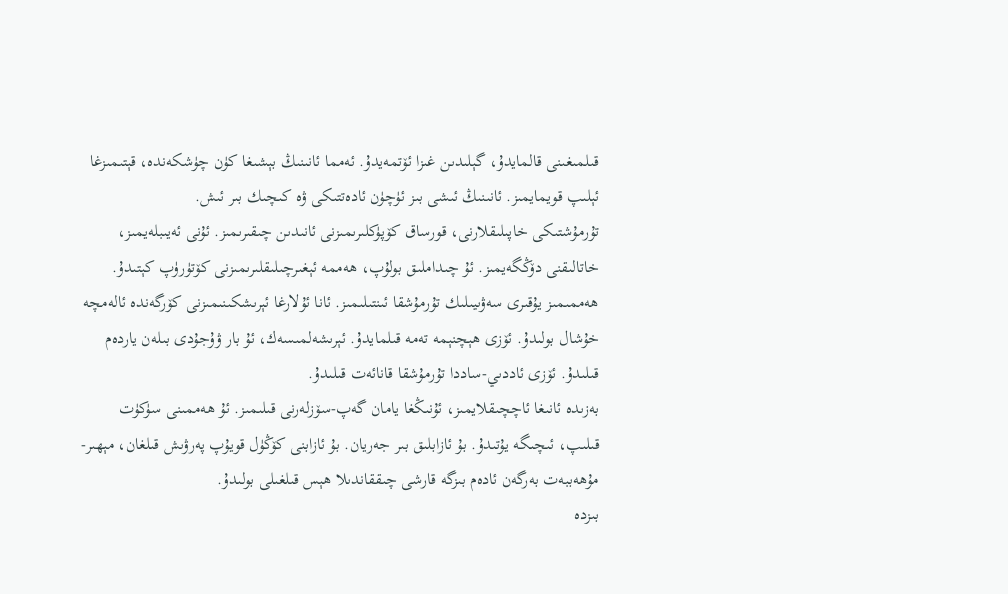قىلمىغىنى قالمايدۇ، گېلىدىن غىزا ئۆتمەيدۇ. ئەمما ئانىنىڭ بېشىغا كۈن چۈشكەندە، قېتىمىزغا ئېلىپ قويمايمىز. ئانىنىڭ ئىشى بىز ئۈچۈن ئادەتتىكى ۋە كىچىك بىر ئىش.
تۇرمۇشتىكى خاپىلىقلارنى، قورساق كۆپۈكلىرىمىزنى ئانىدىن چىقىرىمىز. ئۇنى ئەيىبلەيمىز، خاتالىقنى دۆڭگەيمىز. ئۇ چىداملىق بولۇپ، ھەممە ئېغىرچىلىقلىرىمىزنى كۆتۈرۈپ كېتىدۇ.
ھەممىمىز يۇقىرى سەۋىيىلىك تۇرمۇشقا ئىنتىلىمىز. ئانا ئۇلارغا ئېرىشكىنىمىزنى كۆرگەندە ئالەمچە خۇشال بولىدۇ. ئۆزى ھېچنېمە تەمە قىلمايدۇ. ئېرىشەلمىسەك، ئۇ بار ۋۇجۇدى بىلەن ياردەم قىلىدۇ. ئۆزى ئاددىي-ساددا تۇرمۇشقا قانائەت قىلىدۇ.
بەزىدە ئانىغا ئاچچىقلايمىز، ئۇنىڭغا يامان گەپ-سۆزلەرنى قىلىمىز. ئۇ ھەممىنى سۈكۈت قىلىپ، ئىچىگە يۇتىدۇ. بۇ ئازابلىق بىر جەريان. بۇ ئازابنى كۆڭۈل قويۇپ پەرۋىش قىلغان، مېھىر-مۇھەببەت بەرگەن ئادەم بىزگە قارشى چىققاندىلا ھېس قىلغىلى بولىدۇ.
بىزدە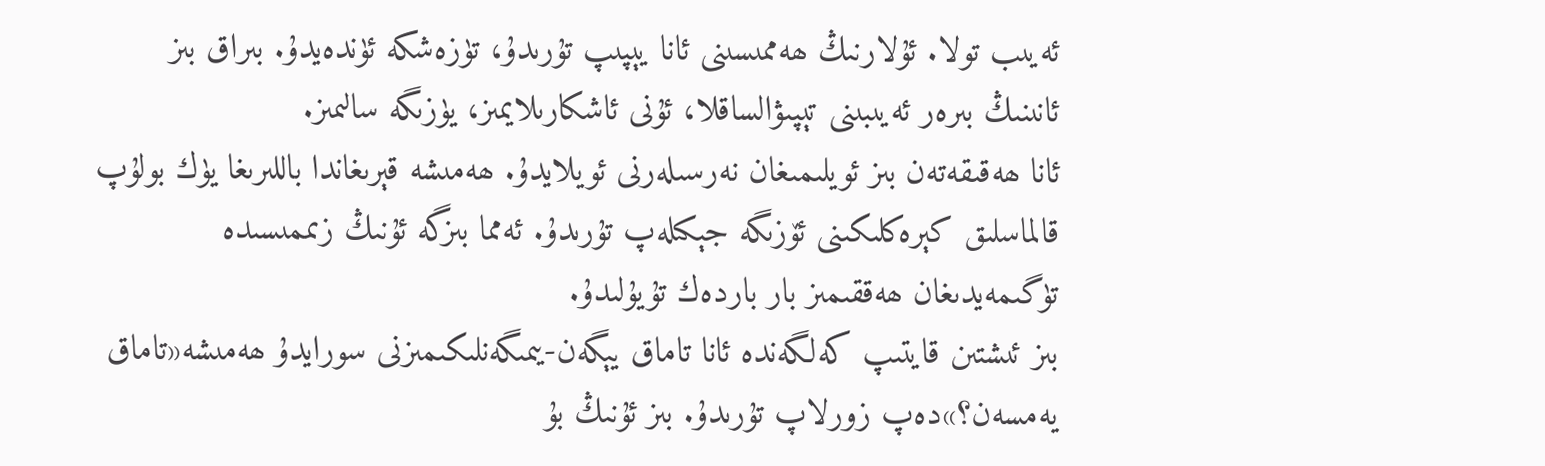ئەيىب تولا. ئۇلارنىڭ ھەممىسىنى ئانا يېپىپ تۇرىدۇ، تۈزەشكە ئۈندەيدۇ. بىراق بىز ئانىنىڭ بىرەر ئەيىبىنى تېپىۋالساقلا، ئۇنى ئاشكارىلايمىز، يۈزىگە سالىمىز.
ئانا ھەقىقەتەن بىز ئويلىمىغان نەرسىلەرنى ئويلايدۇ. ھەمىشە قېرىغاندا باللىرىغا يۈك بولۇپ قالماسلىق كېرەكلىكىنى ئۆزىگە جېكىلەپ تۇرىدۇ. ئەمما بىزگە ئۇنىڭ زىممىسىدە تۈگىمەيدىغان ھەققىمىز بار باردەك تۇيۇلىدۇ.
بىز ئىشتىن قايتىپ كەلگەندە ئانا تاماق يېگەن-يىمىگەنلىكىمىزنى سورايدۇ ھەمىشە«تاماق يەمسەن؟»دەپ زورلاپ تۇرىدۇ. بىز ئۇنىڭ بۇ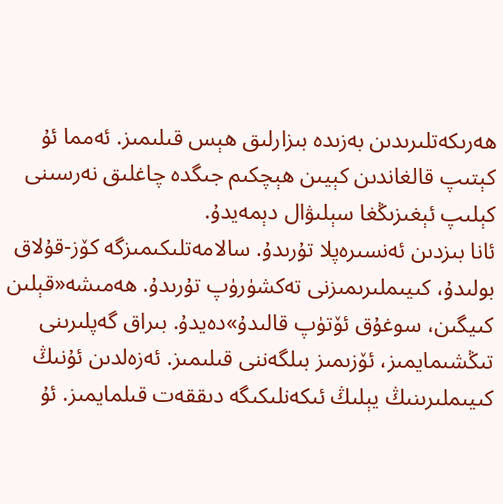ھەرىكەتلىرىدىن بەزىدە بىزارلىق ھېس قىلىمىز. ئەمما ئۇ كېتىپ قالغاندىن كېيىن ھېچكىم جىگدە چاغلىق نەرسىنى كېلىپ ئېغىزىڭغا سېلىۋال دېمەيدۇ.
ئانا بىزدىن ئەنسىرەپلا تۇرىدۇ. سالامەتلىكىمىزگە كۆز-قۇلاق بولىدۇ، كىيىملىرىمىزنى تەكشۈرۈپ تۇرىدۇ. ھەمىشە«قېلىن كىيگىن، سوغۇق ئۆتۈپ قالىدۇ»دەيدۇ. بىراق گەپلىرىنى تىڭشىمايمىز، ئۆزىمىز بىلگەننى قىلىمىز. ئەزەلدىن ئۇنىڭ كىيىملىرىنىڭ يېلىڭ ئىكەنلىكىگە دىققەت قىلمايمىز. ئۇ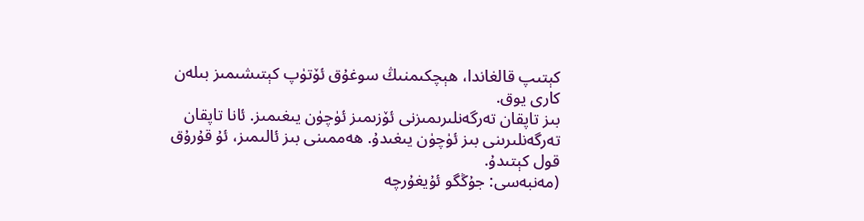كېتىپ قالغاندا، ھېچكىمنىڭ سوغۇق ئۆتۈپ كېتىشىمىز بىلەن كارى يوق.
بىز تاپقان تەرگەنلىرىمىزنى ئۆزىمىز ئۈچۈن يىغىمىز. ئانا تاپقان تەرگەنلىرىنى بىز ئۈچۈن يىغىدۇ. ھەممىنى بىز ئالىمىز، ئۇ قۇرۇق قول كېتىدۇ.
(مەنبەسى: جۇڭگو ئۇيغۇرچە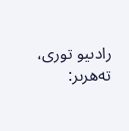رادىيو تورى، تەھرىر: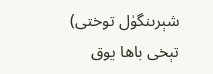شېرىنگۈل توختى)
تېخى باھا يوق